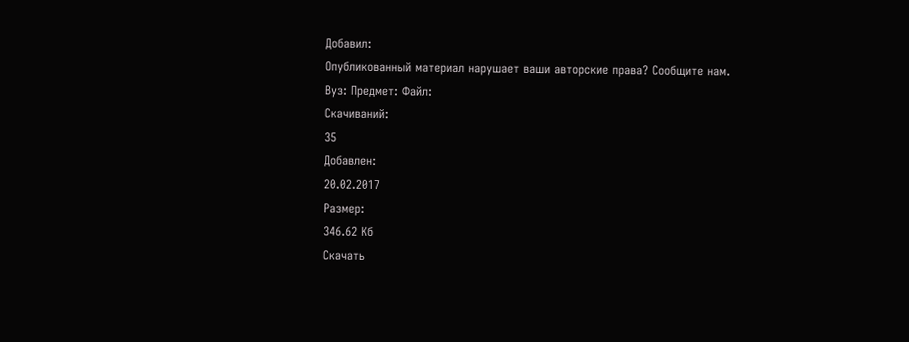Добавил:
Опубликованный материал нарушает ваши авторские права? Сообщите нам.
Вуз: Предмет: Файл:
Скачиваний:
35
Добавлен:
20.02.2017
Размер:
346.62 Кб
Скачать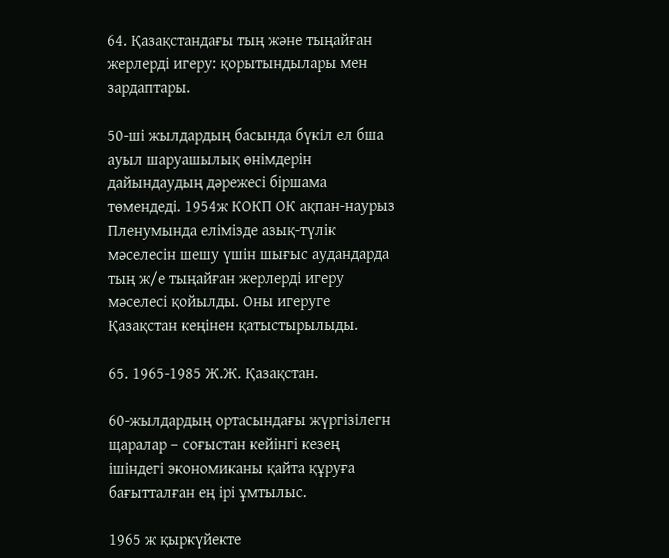64. Қазақстандағы тың және тыңайған жерлерді игеру: қорытындылары мен зардаптары.

50-ші жылдардың басында бүкіл ел бша ауыл шаруашылық өнімдерін дайындаудың дәрежесі біршама төмендеді. 1954ж КОКП ОК ақпан-наурыз Пленумында елімізде азық-түлік мәселесін шешу үшін шығыс аудандарда тың ж/е тыңайған жерлерді игеру мәселесі қойылды. Оны игеруге Қазақстан кеңінен қатыстырылыды.

65. 1965-1985 Ж.Ж. Қазақстан.

60-жылдардың ортасындағы жүргізілегн щаралар – соғыстан кейінгі кезең ішіндегі экономиканы қайта құруға бағытталған ең ірі ұмтылыс.

1965 ж қыркүйекте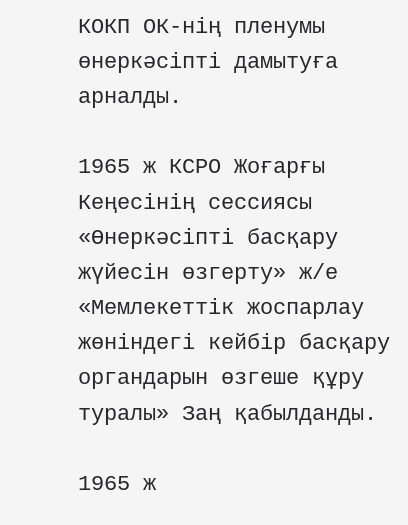КОКП ОК-нің пленумы өнеркәсіпті дамытуға арналды.

1965 ж КСРО Жоғарғы Кеңесінің сессиясы «Өнеркәсіпті басқару жүйесін өзгерту» ж/е «Мемлекеттік жоспарлау жөніндегі кейбір басқару органдарын өзгеше құру туралы» Заң қабылданды.

1965 ж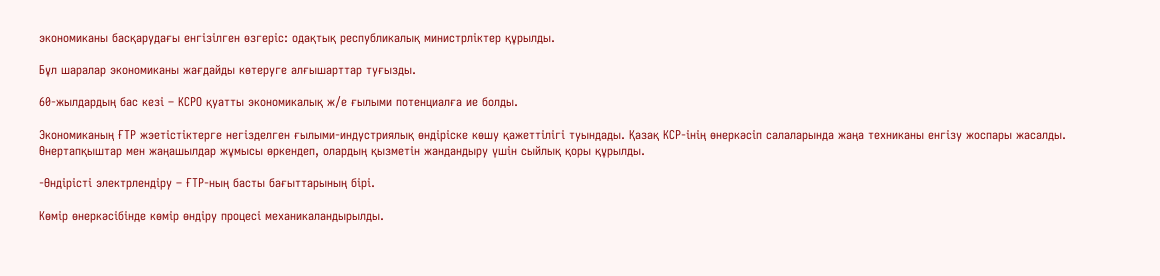экономиканы басқарудағы енгізілген өзгеріс: одақтық республикалық министрліктер құрылды.

Бұл шаралар экономиканы жағдайды көтеруге алғышарттар туғызды.

60-жылдардың бас кезі – КСРО қуатты экономикалық ж/е ғылыми потенциалға ие болды.

Экономиканың ҒТР жэетістіктерге негізделген ғылыми-индустриялық өндіріске көшу қажеттілігі туындады. Қазақ КСР-інің өнеркәсіп салаларында жаңа техниканы енгізу жоспары жасалды. Өнертапқыштар мен жаңашылдар жұмысы өркендеп, олардың қызметін жандандыру үшін сыйлық қоры құрылды.

-Өндірісті электрлендіру – ҒТР-ның басты бағыттарының бірі.

Көмір өнеркәсібінде көмір өндіру процесі механикаландырылды.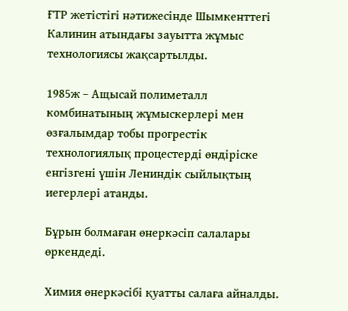ҒТР жетістігі нәтижесінде Шымкенттегі Калинин атындағы зауытта жұмыс технологиясы жақсартылды.

1985ж – Ащысай полиметалл комбинатының жұмыскерлері мен өзғалымдар тобы прогрестік технологиялық процестерді өндіріске енгізгені үшін Лениндік сыйлықтың иегерлері атанды.

Бұрын болмаған өнеркәсіп салалары өркендеді.

Химия өнеркәсібі қуатты салаға айналды.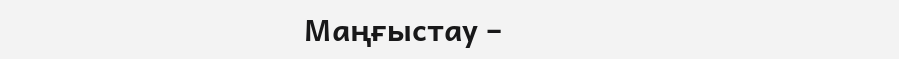Маңғыстау –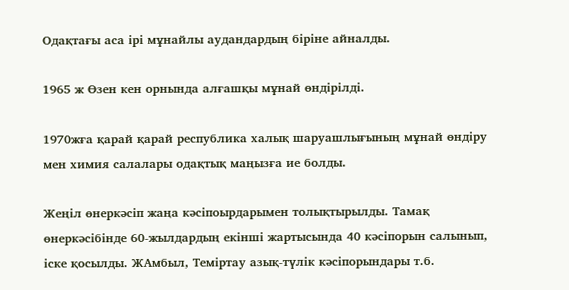Одақтағы аса ірі мұнайлы аудандардың біріне айналды.

1965 ж Өзен кен орнында алғашқы мұнай өндірілді.

1970жға қарай қарай республика халық шаруашлығының мұнай өндіру мен химия салалары одақтық маңызға ие болды.

Жеңіл өнеркәсіп жаңа кәсіпоырдарымен толықтырылды. Тамақ өнеркәсібінде 60-жылдардың екінші жартысында 40 кәсіпорын салынып, іске қосылды. ЖАмбыл, Теміртау азық-түлік кәсіпорындары т.б.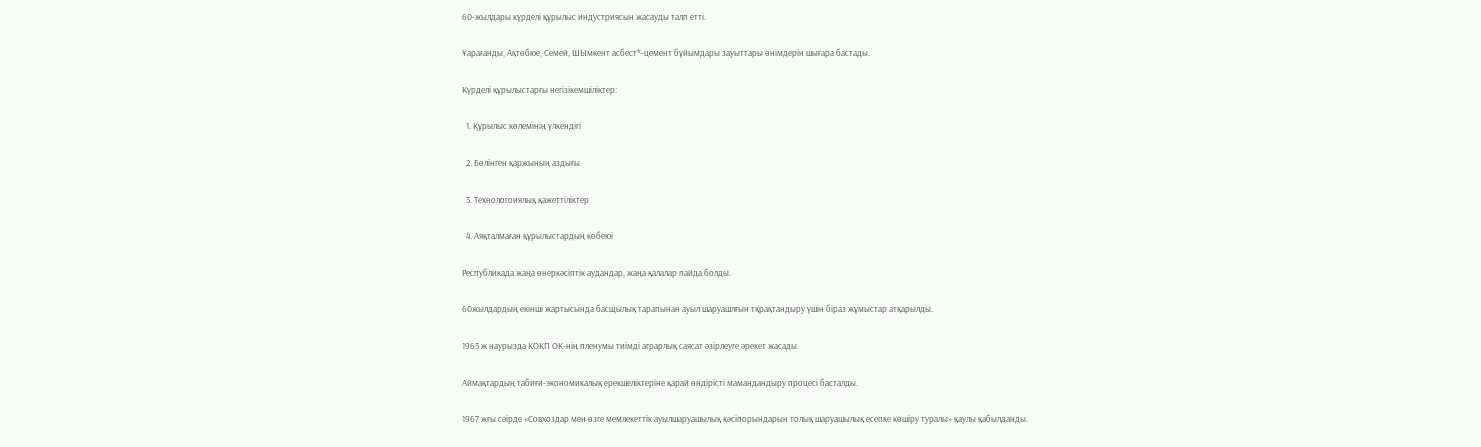60-жылдары күрделі құрылыс индустриясын жасауды талп етті.

Ұарағанды, Ақтөбюе, Семей, ШЫмкент асбест*-цемент бұйымдары зауыттары өнімдерін шығара бастады.

Күрделі құрылыстарғы негізікемшіліктер:

  1. Құрылыс көлемінің үлкендігі

  2. Бөлінген қаржының аздығы

  3. Технологоиялық қажеттіліктер

  4. Аяқталмаған құрылыстардың көбеюі

Республикада жаңа өнеркәсіптік аудандар, жаңа қалалар пайда болды.

60жылдардың екінші жартысында басщылық тарапынан ауыл шаруашлғын тқрақтандыру үшін біраз жұмыстар атқарылды.

1965 ж наурызда КОКП ОК-нің пленумы тиімді аграрлық саясат әзірлеуге әрекет жасады.

Аймақтардың табиғи-экономикалық ерекшеліктеріне қарай өндірісті мамандандыру процесі басталды.

1967 жғы сәірде «Совхоздар мен өзге мемлекеттік ауылшаруашылық кәсіпорындарын толық шаруашылық есепке көшіру туралы» қаулы қабылданды.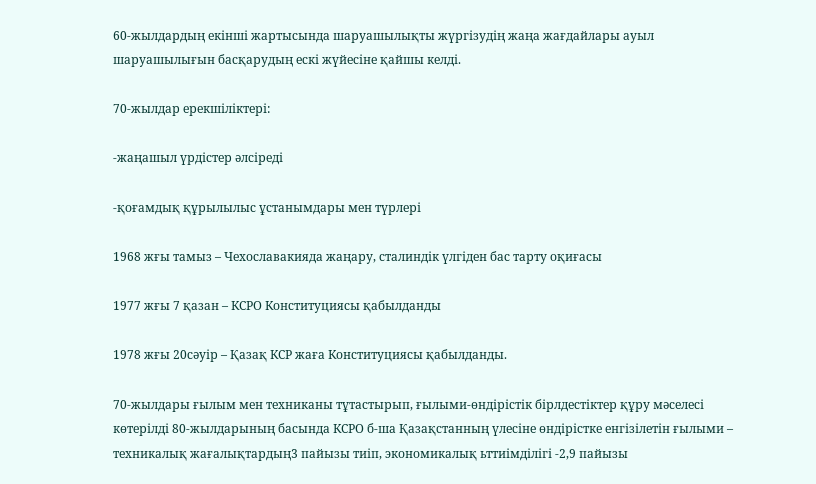60-жылдардың екінші жартысында шаруашылықты жүргізудің жаңа жағдайлары ауыл шаруашылығын басқарудың ескі жүйесіне қайшы келді.

70-жылдар ерекшіліктері:

-жаңашыл үрдістер әлсіреді

-қоғамдық құрылылыс ұстанымдары мен түрлері

1968 жғы тамыз – Чехославакияда жаңару, сталиндік үлгіден бас тарту оқиғасы

1977 жғы 7 қазан – КСРО Конституциясы қабылданды

1978 жғы 20сәуір – Қазақ КСР жаға Конституциясы қабылданды.

70-жылдары ғылым мен техниканы тұтастырып, ғылыми-өндірістік бірлдестіктер құру мәселесі көтерілді 80-жылдарының басында КСРО б-ша Қазақстанның үлесіне өндірістке енгізілетін ғылыми – техникалық жағалықтардың3 пайызы тиіп, экономикалық ьттиімділігі -2,9 пайызы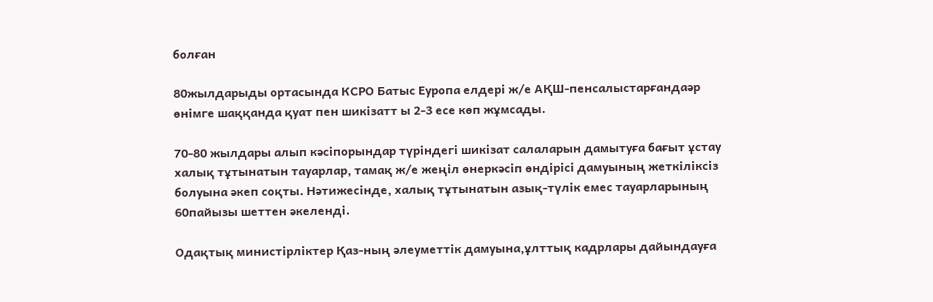болған

80жылдарыды ортасында КСРО Батыс Еуропа елдері ж/е АҚШ-пенсалыстарғандаәр өнімге шаққанда қуат пен шикізатт ы 2-3 есе көп жұмсады.

70-80 жылдары алып кәсіпорындар түріндегі шикізат салаларын дамытуға бағыт ұстау халық тұтынатын тауарлар, тамақ ж/е жеңіл өнеркәсіп өндірісі дамуының жеткіліксіз болуына әкеп соқты. Нәтижесінде, халық тұтынатын азық-түлік емес тауарларының 60пайызы шеттен әкеленді.

Одақтық министірліктер Қаз-ның әлеуметтік дамуына,ұлттық кадрлары дайындауға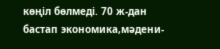көңіл бөлмеді. 70 ж-дан бастап экономика,мәдени-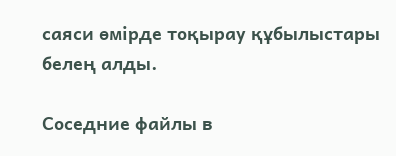саяси өмірде тоқырау құбылыстары белең алды.

Соседние файлы в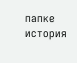папке история